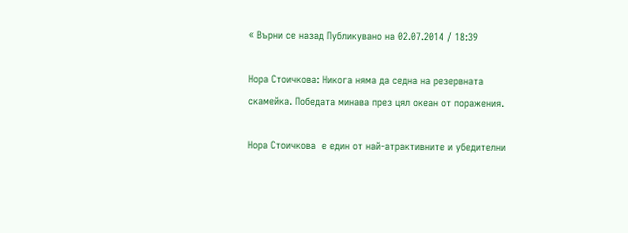« Върни се назад Публикувано на 02.07.2014 / 18:39

Нора Стоичкова: Никога няма да седна на резервната скамейка. Победата минава през цял океан от поражения.

Нора Стоичкова  е един от най-атрактивните и убедителни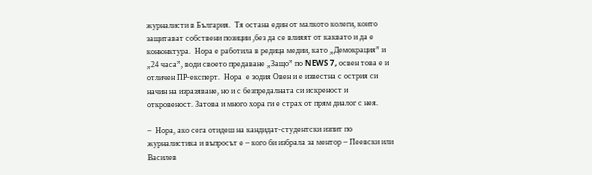журналисти в България.  Тя остана един от малкото колеги, които защитават собствени позиции ,без да се влияят от каквато и да е конюнктура.  Нора е работила в редица медии, като „Демокрация” и „24 часа”, води своето предаване „Защо” по NEWS 7, освен това е и отличен ПР-експерт.  Нора  е зодия Овен и е известна с острия си начин на изразяване, но и с безпредалната си искреност и откровеност. Затова и много хора ги е страх от прям диалог с нея.

–  Нора, ако сега отидеш на кандидат-студентски изпит по журналистика и въпросът е – кого би избрала за ментор – Пеевски или Василев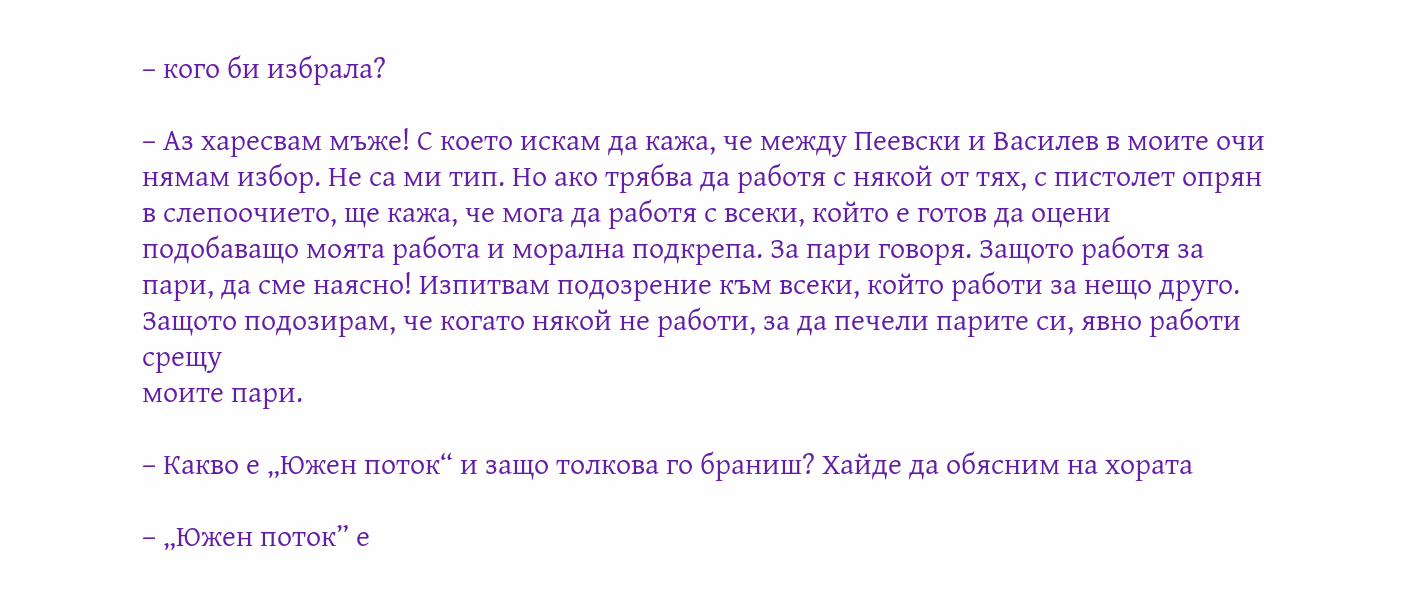– кого би избрала?

– Аз харесвам мъже! С което искам да кажа, че между Пеевски и Василев в моите очи нямам избор. Не са ми тип. Но ако трябва да работя с някой от тях, с пистолет опрян в слепоочието, ще кажа, че мога да работя с всеки, който е готов да оцени подобаващо моята работа и морална подкрепа. За пари говоря. Защото работя за пари, да сме наясно! Изпитвам подозрение към всеки, който работи за нещо друго. Защото подозирам, че когато някой не работи, за да печели парите си, явно работи срещу
моите пари.

– Какво е „Южен поток“ и защо толкова го браниш? Хайде да обясним на хората

– „Южен поток” е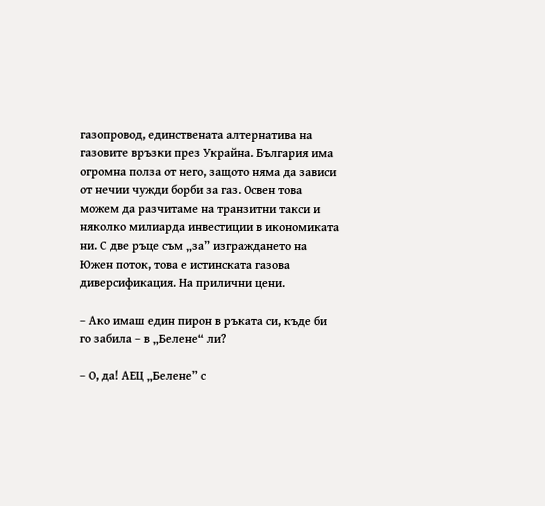газопровод, единствената алтернатива на газовите връзки през Украйна. България има огромна полза от него, защото няма да зависи от нечии чужди борби за газ. Освен това можем да разчитаме на транзитни такси и няколко милиарда инвестиции в икономиката ни. С две ръце съм „за” изграждането на Южен поток, това е истинската газова диверсификация. На прилични цени.

– Ако имаш един пирон в ръката си, къде би го забила – в „Белене“ ли?

– О, да! АЕЦ „Белене” с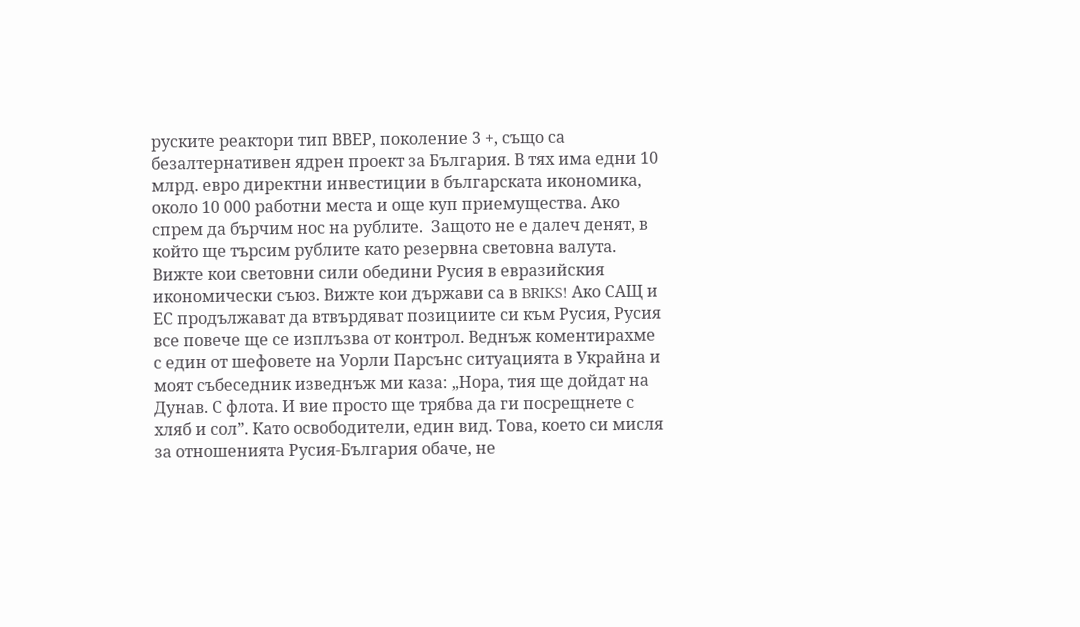руските реактори тип ВВЕР, поколение 3 +, също са безалтернативен ядрен проект за България. В тях има едни 10 млрд. евро директни инвестиции в българската икономика, около 10 000 работни места и още куп приемущества. Ако спрем да бърчим нос на рублите.  Защото не е далеч денят, в който ще търсим рублите като резервна световна валута. Вижте кои световни сили обедини Русия в евразийския икономически съюз. Вижте кои държави са в BRIKS! Ако САЩ и ЕС продължават да втвърдяват позициите си към Русия, Русия все повече ще се изплъзва от контрол. Веднъж коментирахме с един от шефовете на Уорли Парсънс ситуацията в Украйна и моят събеседник изведнъж ми каза: „Нора, тия ще дойдат на Дунав. С флота. И вие просто ще трябва да ги посрещнете с хляб и сол”. Като освободители, един вид. Това, което си мисля за отношенията Русия-България обаче, не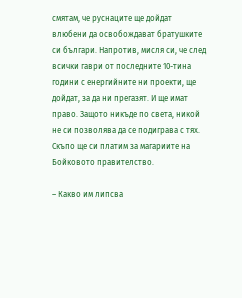смятам, че руснаците ще дойдат влюбени да освобождават братушките си българи. Напротив, мисля си, че след всички гаври от последните 10-тина години с енергийните ни проекти, ще дойдат, за да ни прегазят. И ще имат право. Защото никъде по света, никой не си позволява да се подиграва с тях. Скъпо ще си платим за магариите на Бойковото правителство.

– Какво им липсва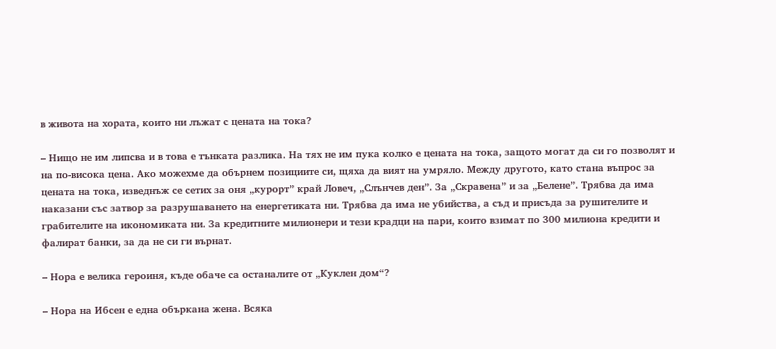в живота на хората, които ни лъжат с цената на тока?

– Нищо не им липсва и в това е тънката разлика. На тях не им пука колко е цената на тока, защото могат да си го позволят и на по-висока цена. Ако можехме да обърнем позициите си, щяха да вият на умряло. Между другото, като стана въпрос за цената на тока, изведнъж се сетих за оня „курорт” край Ловеч, „Слънчев ден”. За „Скравена” и за „Белене”. Трябва да има наказани със затвор за разрушаването на енергетиката ни. Трябва да има не убийства, а съд и присъда за рушителите и грабителите на икономиката ни. За кредитните милионери и тези крадци на пари, които взимат по 300 милиона кредити и фалират банки, за да не си ги върнат.

– Нора е велика героиня, къде обаче са останалите от „Куклен дом“?

– Нора на Ибсен е една объркана жена. Всяка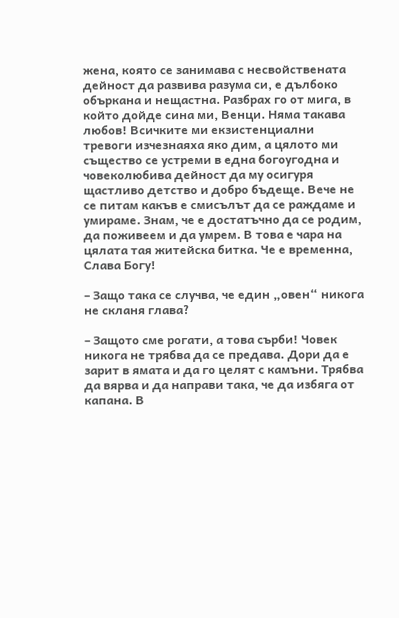жена, която се занимава с несвойствената дейност да развива разума си, е дълбоко объркана и нещастна. Разбрах го от мига, в който дойде сина ми, Венци. Няма такава любов! Всичките ми екзистенциални тревоги изчезнаяха яко дим, а цялото ми същество се устреми в една богоугодна и човеколюбива дейност да му осигуря щастливо детство и добро бъдеще. Вече не се питам какъв е смисълът да се раждаме и умираме. Знам, че е достатъчно да се родим, да поживеем и да умрем. В това е чара на цялата тая житейска битка. Че е временна, Слава Богу!

– Защо така се случва, че един „овен“ никога не скланя глава?

– Защото сме рогати, а това сърби! Човек никога не трябва да се предава. Дори да е зарит в ямата и да го целят с камъни. Трябва да вярва и да направи така, че да избяга от капана. В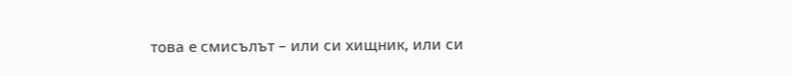това е смисълът – или си хищник, или си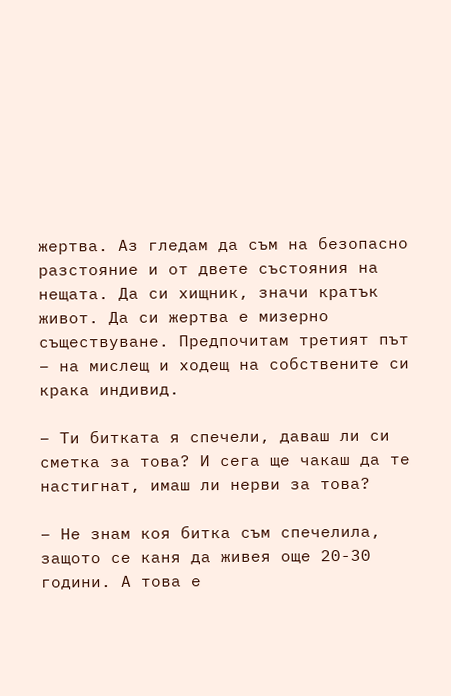жертва. Аз гледам да съм на безопасно разстояние и от двете състояния на нещата. Да си хищник, значи кратък живот. Да си жертва е мизерно съществуване. Предпочитам третият път – на мислещ и ходещ на собствените си крака индивид.

– Ти битката я спечели, даваш ли си сметка за това? И сега ще чакаш да те настигнат, имаш ли нерви за това?

– Не знам коя битка съм спечелила, защото се каня да живея още 20-30 години. А това е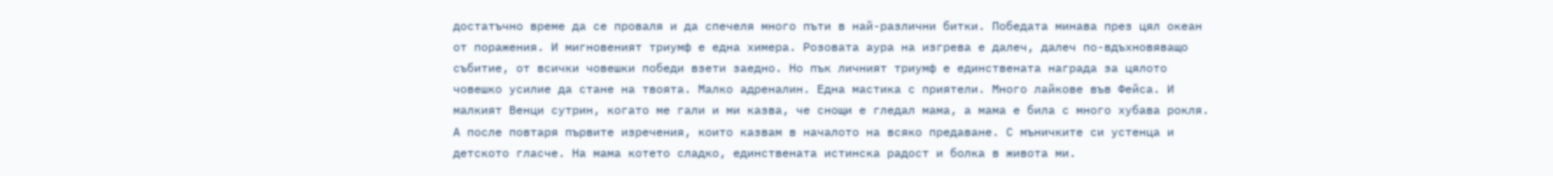достатъчно време да се проваля и да спечеля много пъти в най-различни битки. Победата минава през цял океан от поражения. И мигновеният триумф е една химера. Розовата аура на изгрева е далеч, далеч по-вдъхновяващо събитие, от всички човешки победи взети заедно. Но пък личният триумф е единствената награда за цялото човешко усилие да стане на твоята. Малко адреналин. Една мастика с приятели. Много лайкове във Фейса. И малкият Венци сутрин, когато ме гали и ми казва, че снощи е гледал мама, а мама е била с много хубава рокля. А после повтаря първите изречения, които казвам в началото на всяко предаване. С мъничките си устенца и детското гласче. На мама котето сладко, единствената истинска радост и болка в живота ми.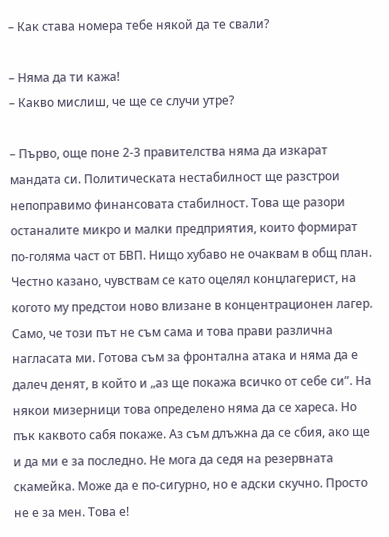– Как става номера тебе някой да те свали?

– Няма да ти кажа!
– Какво мислиш, че ще се случи утре?

– Първо, още поне 2-3 правителства няма да изкарат мандата си. Политическата нестабилност ще разстрои непоправимо финансовата стабилност. Това ще разори останалите микро и малки предприятия, които формират по-голяма част от БВП. Нищо хубаво не очаквам в общ план. Честно казано, чувствам се като оцелял концлагерист, на когото му предстои ново влизане в концентрационен лагер. Само, че този път не съм сама и това прави различна нагласата ми. Готова съм за фронтална атака и няма да е далеч денят, в който и „аз ще покажа всичко от себе си”. На някои мизерници това определено няма да се хареса. Но пък каквото сабя покаже. Аз съм длъжна да се сбия, ако ще и да ми е за последно. Не мога да седя на резервната скамейка. Може да е по-сигурно, но е адски скучно. Просто не е за мен. Това е!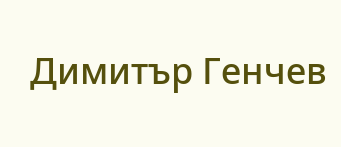Димитър Генчев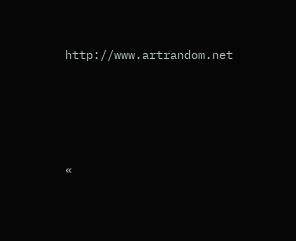http://www.artrandom.net





«